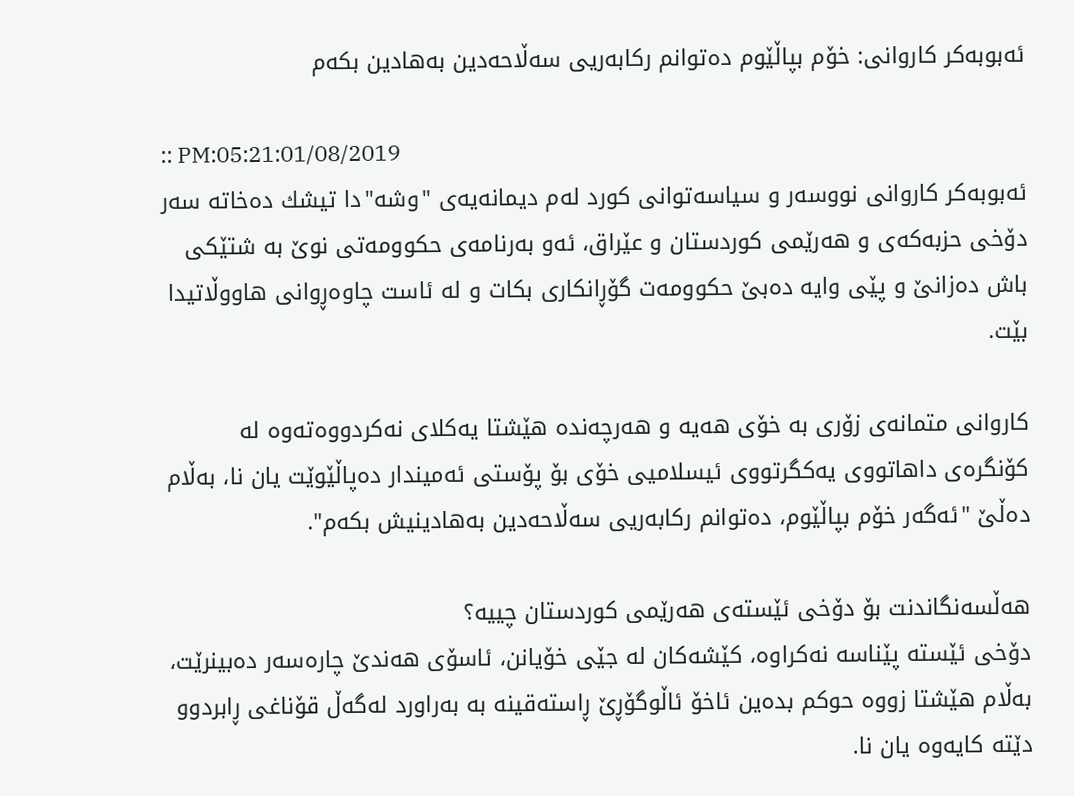ئه‌بوبه‌كر كاروانی: خۆم بپاڵێوم ده‌توانم ركابه‌ریی سه‌ڵاحه‌دین به‌هادین بكه‌م

:: PM:05:21:01/08/2019
ئه‌بوبه‌كر كاروانی نووسه‌ر و سیاسه‌توانی كورد له‌م دیمانه‌یه‌ی "وشه‌"دا تیشك ده‌خاته‌ سه‌ر دۆخی حزبه‌كه‌ی و هه‌رێمی كوردستان و عێراق، ئه‌و به‌رنامه‌ی حكوومه‌تی نوێ به‌ شتێكی باش ده‌زانێ و پێی وایه‌ ده‌بێ حكوومه‌ت گۆڕانكاری بكات و له‌ ئاست چاوه‌ڕوانی هاووڵاتیدا بێت.

كاروانی متمانه‌ی زۆری به‌ خۆی هه‌یه‌ و هه‌رچه‌نده‌ هێشتا یه‌كلای نه‌كردووه‌ته‌وه‌ له‌ كۆنگره‌ی داهاتووی یه‌كگرتووی ئیسلامیی خۆی بۆ پۆستی ئه‌میندار ده‌پاڵێوێت یان نا، به‌ڵام ده‌ڵێ "ئه‌گه‌ر خۆم بپاڵێوم، ده‌توانم ركابه‌ریی سه‌ڵاحه‌دین به‌هادینیش بكه‌م".

هه‌ڵسه‌نگاندنت بۆ دۆخی ئێسته‌ی هه‌رێمی كوردستان چییه‌؟
دۆخی ئێسته‌ پێناسه‌ نه‌كراوه‌، كێشه‌كان له‌ جێی خۆیانن، ئاسۆی هه‌ندێ چاره‌سه‌ر ده‌بینرێت، به‌ڵام هێشتا زووه‌ حوكم بده‌ین ئاخۆ ئاڵوگۆڕێ ڕاسته‌قینه‌ به‌ به‌راورد له‌گه‌ڵ قۆناغی ڕابردوو دێته‌ كایه‌وه‌ یان نا.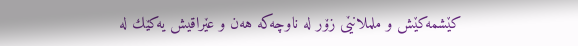كێشمه‌كێش و ململانێی زۆر له‌ ناوچه‌كه‌ هه‌ن و عێراقیش یه‌كێك له‌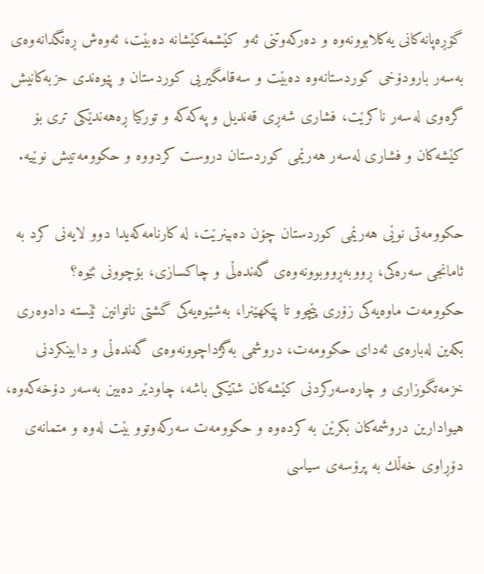گۆڕه‌پانه‌كانی یه‌كلابوونه‌وه‌ و ده‌ركه‌وتنی ئه‌و كێشمه‌كێشانه‌ ده‌بێت، ئه‌وه‌ش ڕه‌نگدانه‌وه‌ی به‌سه‌ر بارودۆخی كوردستانه‌وه‌ ده‌بێت و سه‌قامگیریی كوردستان و پێوه‌ندی حزبه‌كانیش گره‌وی له‌سه‌ر ناكرێت، فشاری شه‌ڕی قه‌ندیل و په‌كه‌كه‌ و توركیا ڕه‌هه‌ندێكی تری بۆ كێشه‌كان و فشاری له‌سه‌ر هه‌رێمی كوردستان دروست كردووه‌ و حكوومه‌تیش نوێیه‌.

حكوومه‌تی نوێی هه‌رێمی كوردستان چۆن ده‌بینرێت، له‌ كارنامه‌كه‌یدا دوو لایه‌نی كرد به‌ ئامانجی سه‌ره‌كی، ڕووبه‌ڕووبوونه‌وه‌ی گه‌نده‌ڵی و چاكسازی، بۆچوونی ئێوه‌؟
حكوومه‌ت ماوه‌یه‌كی زۆری پێچوو تا پێكهێنرا، به‌شێوه‌یه‌كی گشتی ناتوانین ئێسته‌ دادوه‌ری بكه‌ین له‌باره‌ی ئه‌دای حكوومه‌ت، دروشمی به‌گژداچوونه‌وه‌ی گه‌نده‌ڵی و دابینكردنی خزمه‌تگوزاری و چاره‌سه‌ركردنی كێشه‌كان شتێكی باشه‌، چاودێر ده‌بین به‌سه‌ر دۆخه‌كه‌وه‌، هیوادارین دروشمه‌كان بكرێن به‌ كرده‌وه‌ و حكوومه‌ت سه‌ركه‌وتوو بێت له‌وه‌ و متمانه‌ی دۆڕاوی خه‌ڵك به‌ پرۆسه‌ی سیاسی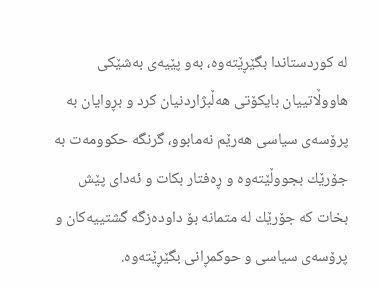له‌ كوردستاندا بگێڕێته‌وه‌، به‌و پێیه‌ی به‌شێكی هاووڵاتییان بایكۆتی هه‌ڵبژاردنیان كرد و بڕوایان به‌ پرۆسه‌ی سیاسی هه‌رێم نه‌مابوو، گرنگه‌ حكوومه‌ت به‌ جۆرێك بجووڵێته‌وه‌ و ڕه‌فتار بكات و ئه‌دای پێش بخات كه‌ جۆرێك له‌ متمانه‌ بۆ داوده‌زگه‌ گشتییه‌كان و پرۆسه‌ی سیاسی و حوكمڕانی بگێڕێته‌وه‌.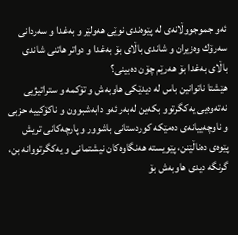ئه‌و جموجووڵانه‌ی له‌ پێوه‌ندی نوێی هه‌ولێر و به‌غدا و سه‌ردانی سه‌رۆك وه‌زیران و شاندی باڵای بۆ به‌غدا و دواتر هاتنی شاندی باڵای به‌غدا بۆ هه‌رێم چۆن ده‌بینی؟
هێشتا ناتوانین باس له‌ دیدێكی هاوبه‌ش و تۆكمه‌ و ستراتیژیی نه‌ته‌وه‌یی یه‌كگرتوو بكه‌ین له‌به‌ر ئه‌و دابه‌شبوون و ناكۆكییه‌ حزبی و ناوچه‌ییانه‌ی ده‌مێكه‌ كوردستانی باشوور و پارچه‌كانی تریش پێوه‌ی ده‌ناڵێنن، پێویسته‌ هه‌نگاوه‌كان نیشتمانی و یه‌كگرتووانه‌ بن، گرنگه‌ دیدی هاوبه‌ش بۆ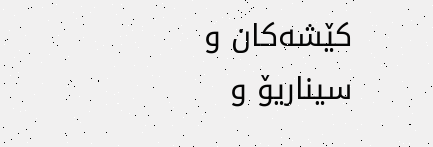كێشه‌كان و سیناریۆ و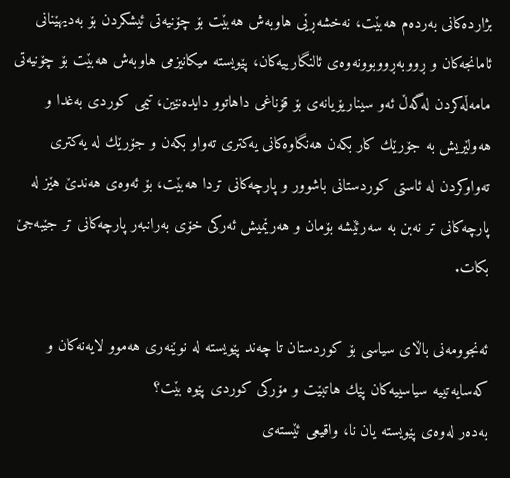بژارده‌كانی به‌رده‌م هه‌بێت، نه‌خشه‌ڕێی هاوبه‌ش هه‌بێت بۆ چۆنیه‌تی ئیشكردن بۆ به‌دیهێنانی ئامانجه‌كان و ڕووبه‌ڕووبوونه‌وه‌ی ئالنگارییه‌كان، پێویسته‌ میكانیزمی هاوبه‌ش هه‌بێت بۆ چۆنیه‌تی مامه‌ڵه‌كردن له‌گه‌ڵ ئه‌و سیناریۆیانه‌ی بۆ قۆناغی داهاتوو دایده‌نێین، تیمی كوردی به‌غدا و هه‌ولێریش به‌ جۆرێك كار بكه‌ن هه‌نگاوه‌كانی یه‌كتری ته‌واو بكه‌ن و جۆرێك له‌ یه‌كتری ته‌واوكردن له‌ ئاستی كوردستانی باشوور و پارچه‌كانی تردا هه‌بێت، بۆ ئه‌وه‌ی هه‌ندێ هێز له‌ پارچه‌كانی تر نه‌بن به‌ سه‌رئێشه‌ بۆمان و هه‌رێمیش ئه‌ركی خۆی به‌رانبه‌ر پارچه‌كانی تر جێبه‌جێ بكات.

ئه‌نجوومه‌نی باڵای سیاسی بۆ كوردستان تا چه‌ند پێویسته‌ له‌ نوێنه‌ری هه‌موو لایه‌نه‌كان و كه‌سایه‌تییه‌ سیاسییه‌كان پێك هاتبێت و مۆركی كوردی پێوه‌ بێت؟
به‌ده‌ر له‌وه‌ی پێویسته‌ یان نا، واقیعی ئێسته‌ی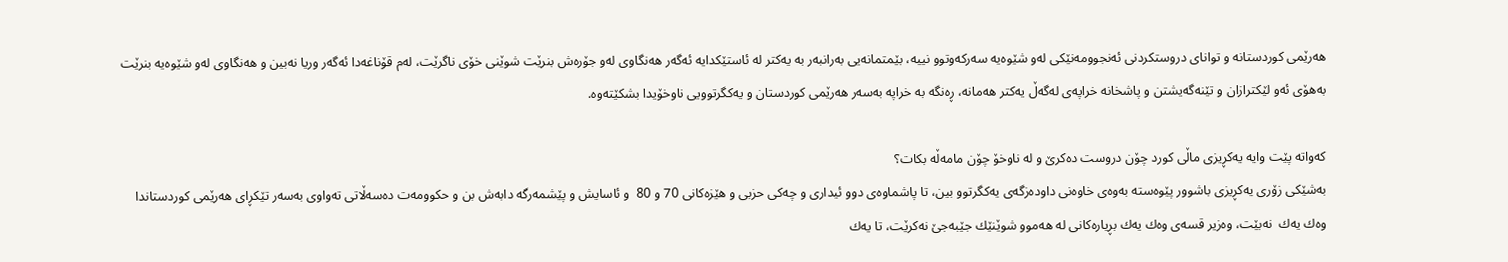هه‌رێمی كوردستانه‌ و توانای دروستكردنی ئه‌نجوومه‌نێكی له‌و شێوه‌یه‌ سه‌ركه‌وتوو نییه‌، بێمتمانه‌یی به‌رانبه‌ر به‌ یه‌كتر له‌ ئاستێكدایه‌ ئه‌گه‌ر هه‌نگاوی له‌و جۆره‌ش بنرێت شوێنی خۆی ناگرێت، له‌م قۆناغه‌دا ئه‌گه‌ر وریا نه‌بین و هه‌نگاوی له‌و شێوه‌یه‌ بنرێت به‌هۆی ئه‌و لێكترازان و تێنه‌گه‌یشتن و پاشخانه‌ خراپه‌ی له‌گه‌ڵ یه‌كتر هه‌مانه‌، ڕه‌نگه‌ به‌ خراپه‌ به‌سه‌ر هه‌رێمی كوردستان و یه‌كگرتوویی ناوخۆیدا بشكێته‌وه‌.

كه‌واته‌ پێت وایه‌ یه‌كڕیزی ماڵی كورد چۆن دروست ده‌كرێ و له‌ ناوخۆ چۆن مامه‌ڵه‌ بكات؟
به‌شێكی زۆری یه‌كڕیزی باشوور پێوه‌سته‌ به‌وه‌ی خاوه‌نی داوده‌زگه‌ی یه‌كگرتوو بین، تا پاشماوه‌ی دوو ئیداری و چه‌كی حزبی و هێزه‌كانی 70 و 80  و ئاسایش و پێشمه‌رگه‌ دابه‌ش بن و حكوومه‌ت ده‌سه‌ڵاتی ته‌واوی به‌سه‌ر تێكڕای هه‌رێمی كوردستاندا وه‌ك یه‌ك  نه‌بێت، وه‌زیر قسه‌ی وه‌ك یه‌ك بڕیاره‌كانی له‌ هه‌موو شوێنێك جێبه‌جێ نه‌كرێت، تا یه‌ك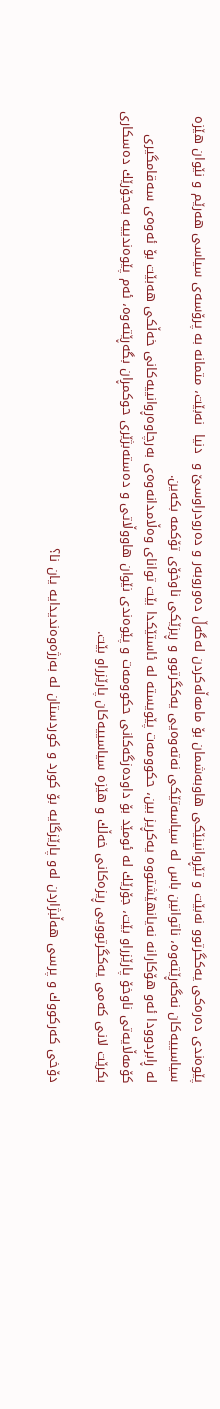پێوه‌ندی ده‌ره‌كی یه‌كگرتوو نه‌بێت و تێڕوانینێكی هاوبه‌شمان بۆ مامه‌ڵه‌كردن له‌گه‌ڵ ده‌وروبه‌ر و ده‌رودراوسێ و  دنیا  نه‌بێت، متمانه‌ به‌ پرۆسه‌ی سیاسی هه‌رێم و نێوان هێزه‌ سیاسییه‌كان نه‌گه‌ڕێته‌وه‌، ناتوانین باس له‌ سیاسه‌تێكی نه‌ته‌وه‌یی یه‌كگرتوو و ڕیزێكی ناوخۆی تۆكمه‌ بكه‌ین.
له‌ ڕابردوودا ئه‌و هۆكارانه‌ نه‌یانهێشتووه‌ یه‌كڕیز بین، حكوومه‌ت پێویسته‌ له‌ ئاستێكدا بێت توانای وه‌ڵامدانه‌وه‌ی به‌رچاوه‌ڕوانییه‌كانی خه‌ڵكی هه‌بێت بۆ ئه‌وه‌ی سه‌قامگیری كۆمه‌ڵایه‌تی ناوخۆ پارێزراو بێت، جۆرێك له‌ ئومێد بۆ داوده‌زگه‌كانی حكوومه‌ت و پێوه‌ندی نێوان هاووڵاتی و ده‌سته‌بژێری حوكمڕان بگه‌ڕێته‌وه‌، ئه‌م پێوه‌ندییه‌ به‌جۆرێك ده‌سكاری بكرێت لانی كه‌می یه‌كگرتوویی ڕیزه‌كانی خه‌ڵك و هێزه‌ سیاسییه‌كان پارێزراو بێت.

دۆخی كه‌ركووك و پرسی هه‌ڵبژاردن له‌و پارێزگایه‌ بۆ كورد و كوردستان له‌ به‌رژه‌وه‌ندیدایه‌ یان نا؟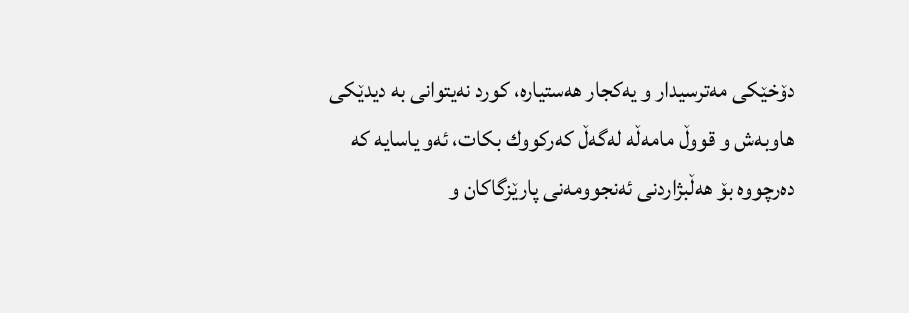دۆخێكی مه‌ترسیدار و یه‌كجار هه‌ستیاره‌، كورد نه‌یتوانی به‌ دیدێكی هاوبه‌ش و قووڵ مامه‌ڵه‌ له‌گه‌ڵ كه‌ركووك بكات، ئه‌و یاسایه‌ كه‌ ده‌رچووه‌ بۆ هه‌ڵبژاردنی ئه‌نجوومه‌نی پارێزگاكان و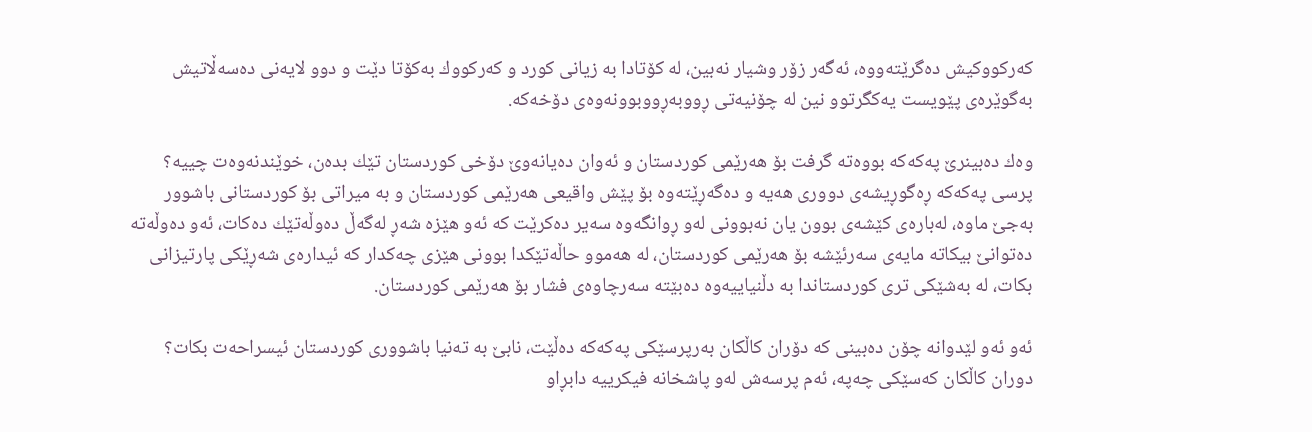كه‌ركووكیش ده‌گرێته‌ووه‌، ئه‌گه‌ر زۆر وشیار نه‌بین، له‌ كۆتادا به‌ زیانی كورد و كه‌ركووك به‌كۆتا دێت و دوو لایه‌نی ده‌سه‌ڵاتیش به‌گوێره‌ی پێویست یه‌كگرتوو نین له‌ چۆنیه‌تی ڕووبه‌ڕووبوونه‌وه‌ی دۆخه‌كه‌.

وه‌ك ده‌بینرێ په‌كه‌كه‌ بووه‌ته‌ گرفت بۆ هه‌رێمی كوردستان و ئه‌وان ده‌یانه‌وێ دۆخی كوردستان تێك بده‌ن، خوێندنه‌وه‌ت چییه‌؟
پرسی په‌كه‌كه‌ ڕه‌گوڕیشه‌ی دووری هه‌یه‌ و ده‌گه‌ڕێته‌وه‌ بۆ پێش واقیعی هه‌رێمی كوردستان و به‌ میراتی بۆ كوردستانی باشوور به‌جێ ماوه‌، له‌باره‌ی كێشه‌ی بوون یان نه‌بوونی له‌و ڕوانگه‌وه‌ سه‌یر ده‌كرێت كه‌ ئه‌و هێزه‌ شه‌ڕ له‌گه‌ڵ ده‌وڵه‌تێك ده‌كات، ئه‌و ده‌وڵه‌ته‌ ده‌توانێ بیكاته‌ مایه‌ی سه‌رئێشه‌ بۆ هه‌رێمی كوردستان، له‌ هه‌موو حاڵه‌تێكدا بوونی هێزی چه‌كدار كه‌ ئیداره‌ی شه‌ڕێكی پارتیزانی بكات، له‌ به‌شێكی تری كوردستاندا به‌ دڵنیاییه‌وه‌ ده‌بێته‌ سه‌رچاوه‌ی فشار بۆ هه‌رێمی كوردستان.

ئه‌و ئه‌و لێدوانه‌ چۆن ده‌بینی كه‌ دۆران كاڵكان به‌رپرسێكی په‌كه‌كه‌ ده‌ڵێت، نابێ به‌ ته‌نیا باشووری كوردستان ئیسراحه‌ت بكات؟
دوران كاڵكان كه‌سێكی چه‌په‌، ئه‌م پرسه‌ش له‌و پاشخانه‌ فیكرییه‌ دابڕاو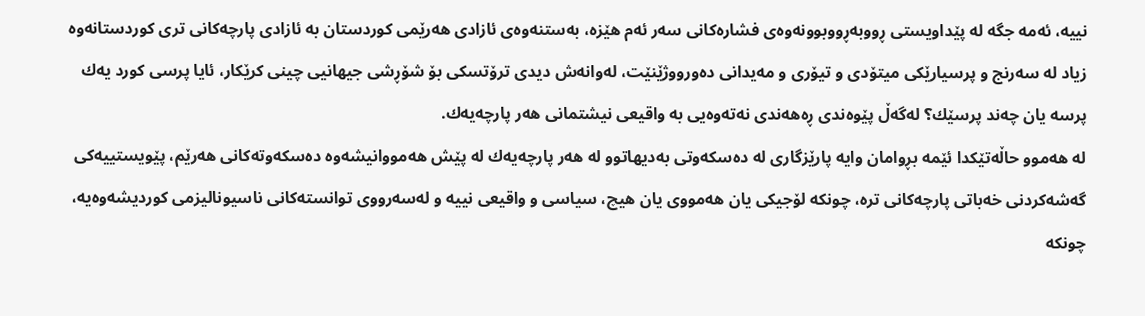نییه‌، ئه‌مه‌ جگه‌ له‌ پێداویستی ڕووبه‌ڕووبوونه‌وه‌ی فشاره‌كانی سه‌ر ئه‌م هێزه‌، به‌ستنه‌وه‌ی ئازادی هه‌رێمی كوردستان به‌ ئازادی پارچه‌كانی تری كوردستانه‌وه‌ زیاد له‌ سه‌رنج و پرسیارێكی میتۆدی و تیۆری و مه‌یدانی ده‌ورووژێنێت، له‌وانه‌ش دیدی ترۆتسكی بۆ شۆڕشی جیهانیی چینی كرێكار، ئایا پرسی كورد یه‌ك پرسه‌ یان چه‌ند پرسێك؟ له‌گه‌ڵ پێوه‌ندی ڕه‌هه‌ندی نه‌ته‌وه‌یی به‌ واقیعی نیشتمانی هه‌ر پارچه‌یه‌ك.
له‌ هه‌موو حاڵه‌تێكدا ئێمه‌ بڕوامان وایه‌ پارێزگاری له‌ ده‌سكه‌وتی به‌دیهاتوو له‌ هه‌ر پارچه‌یه‌ك له‌ پێش هه‌مووانیشه‌وه‌ ده‌سكه‌وته‌كانی هه‌رێم، پێویستییه‌كی گه‌شه‌كردنی خه‌باتی پارچه‌كانی تره‌، چونكه‌ لۆجیكی یان هه‌مووی یان هیچ، سیاسی و واقیعی نییه‌ و له‌سه‌رووی توانسته‌كانی ناسیونالیزمی كوردیشه‌وه‌یه‌، چونكه‌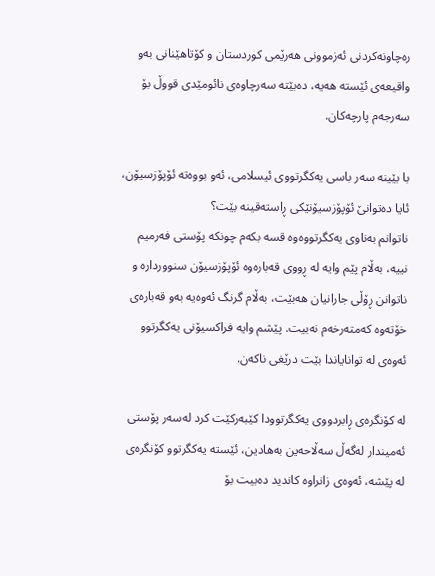ره‌چاونه‌كردنی ئه‌زموونی هه‌رێمی كوردستان و كۆتاهێنانی به‌و واقیعه‌ی ئێسته‌ هه‌یه‌، ده‌بێته‌ سه‌رچاوه‌ی نائومێدی قووڵ بۆ سه‌رجه‌م پارچه‌كان.

با بێینه‌ سه‌ر باسی یه‌كگرتووی ئیسلامی، ئه‌و بووه‌ته‌ ئۆپۆزسیۆن، ئایا ده‌توانێ ئۆپۆزسیۆنێكی ڕاسته‌قینه‌ بێت؟
ناتوانم به‌ناوی یه‌كگرتووه‌وه‌ قسه‌ بكه‌م چونكه‌ پۆستی فه‌رمیم نییه‌، به‌ڵام پێم وایه‌ له‌ ڕووی قه‌باره‌وه‌ ئۆپۆزسیۆن سنوورداره‌ و ناتوانن ڕۆڵی جارانیان هه‌بێت، به‌ڵام گرنگ ئه‌وه‌یه‌ به‌و قه‌باره‌ی خۆته‌وه‌ كه‌مته‌رخه‌م نه‌بیت. پێشم وایه‌ فراكسیۆنی یه‌كگرتوو ئه‌وه‌ی له‌ توانایاندا بێت درێغی ناكه‌ن.

له‌ كۆنگره‌ی ڕابردووی یه‌كگرتوودا كێبه‌ركێت كرد له‌سه‌ر پۆستی ئه‌میندار له‌گه‌ڵ سه‌ڵاحه‌ین به‌هادین، ئێسته‌ یه‌كگرتوو كۆنگره‌ی له‌ پێشه‌، ئه‌وه‌ی زانراوه‌ كاندید ده‌بیت بۆ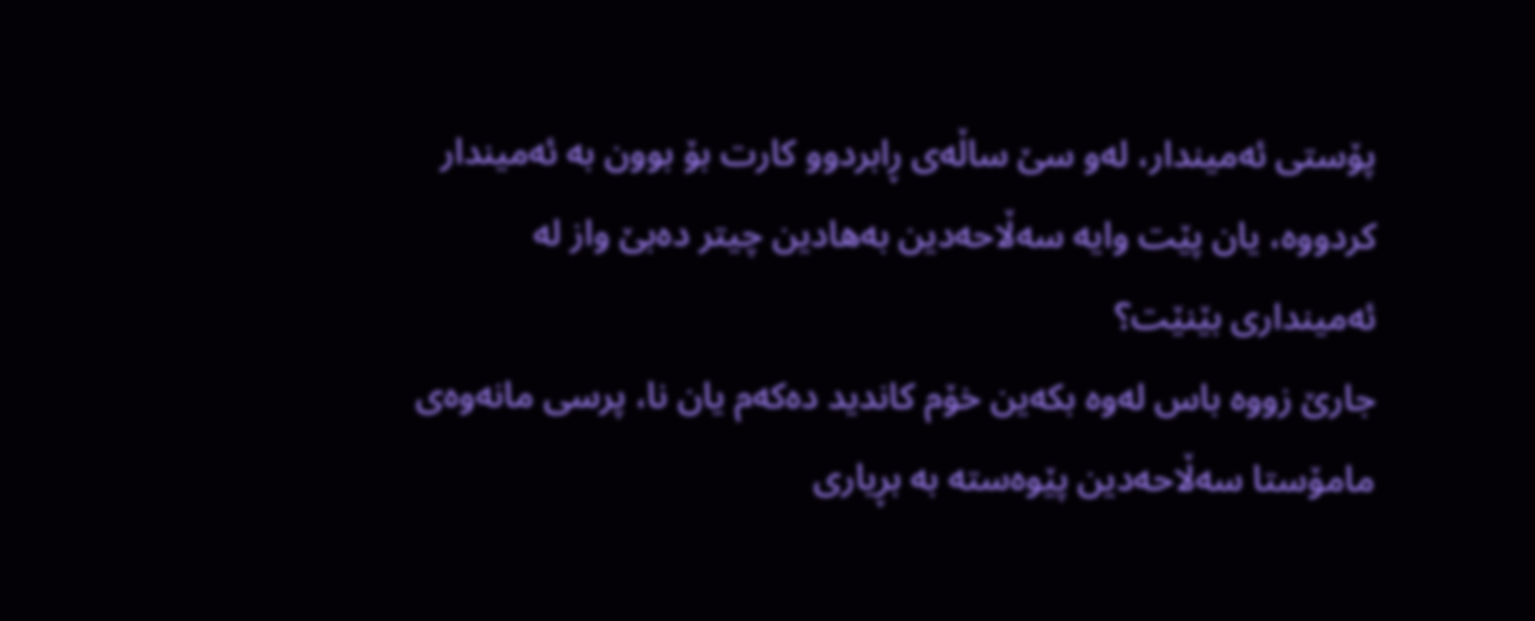پۆستی ئه‌میندار، له‌و سێ ساڵه‌ی ڕابردوو كارت بۆ بوون به‌ ئه‌میندار كردووه‌، یان پێت وایه‌ سه‌ڵاحه‌دین به‌هادین چیتر ده‌بێ واز له‌ ئه‌مینداری بێنێت؟
جارێ زووه‌ باس له‌وه‌ بكه‌ین خۆم كاندید ده‌كه‌م یان نا، پرسی مانه‌وه‌ی مامۆستا سه‌ڵاحه‌دین پێوه‌سته‌ به‌ بڕیاری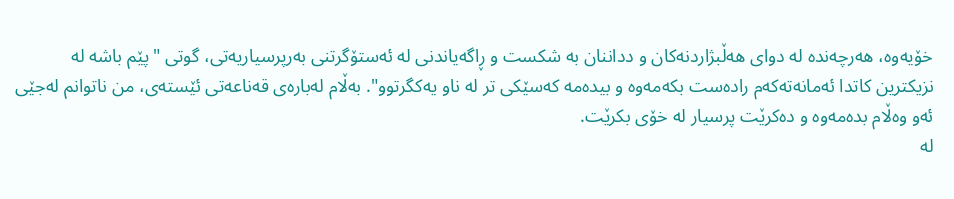خۆیه‌وه‌، هه‌رچه‌نده‌ له‌ دوای هه‌ڵبژاردنه‌كان و دداننان به‌ شكست و ڕاگه‌یاندنی له‌ ئه‌ستۆگرتنی به‌رپرسیاریه‌تی، گوتی "پێم باشه‌ له‌ نزیكترین كاتدا ئه‌مانه‌ته‌كه‌م راده‌ست بكه‌مه‌وه‌ و بیده‌مه‌ كه‌سێكی تر له‌ ناو یه‌كگرتوو". به‌ڵام له‌باره‌ی قه‌ناعه‌تی ئێسته‌ی، من ناتوانم له‌جێی ئه‌و وه‌ڵام بده‌مه‌وه‌ و ده‌كرێت پرسیار له‌ خۆی بكرێت.
له‌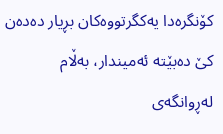كۆنگره‌دا یه‌كگرتووه‌كان بڕیار ده‌ده‌ن كێ ده‌بێته‌ ئه‌میندار، به‌ڵام له‌ڕوانگه‌ی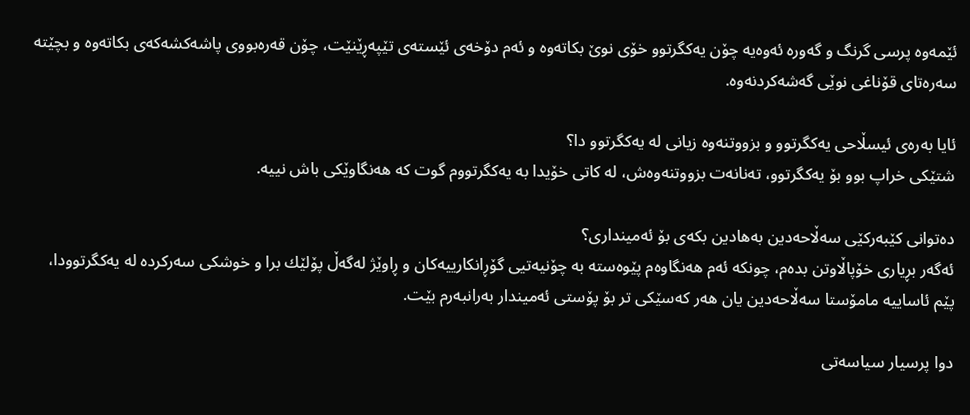ئێمه‌وه‌ پرسی گرنگ و گه‌وره‌ ئه‌وه‌یه‌ چۆن یه‌كگرتوو خۆی نوێ بكاته‌وه‌ و ئه‌م دۆخه‌ی ئێسته‌ی تێپه‌ڕێنێت، چۆن قه‌ره‌بووی پاشه‌كشه‌كه‌ی بكاته‌وه‌ و بچێته‌ سه‌ره‌تای قۆناغی نوێی گه‌شه‌كردنه‌وه‌.

ئایا به‌ره‌ی ئیسڵاحی یه‌كگرتوو و بزووتنه‌وه‌ زیانی له‌ یه‌كگرتوو دا؟
شتێكی خراپ بوو بۆ یه‌كگرتوو، ته‌نانه‌ت بزووتنه‌وه‌ش، له‌ كاتی خۆیدا به‌ یه‌كگرتووم گوت كه‌ هه‌نگاوێكی باش نییه‌.

ده‌توانی كێبه‌ركێی سه‌ڵاحه‌دین به‌هادین بكه‌ی بۆ ئه‌مینداری؟
ئه‌گه‌ر بڕیاری خۆپاڵاوتن بده‌م، چونكه‌ ئه‌م هه‌نگاوه‌م پێوه‌سته‌ به‌ چۆنیه‌تیی گۆڕانكارییه‌كان و ڕاوێژ له‌گه‌ڵ پۆلێك برا و خوشكی سه‌ركرده‌ له‌ یه‌كگرتوودا، پێم ئاساییه‌ مامۆستا سه‌ڵاحه‌دین یان هه‌ر كه‌سێكی تر بۆ پۆستی ئه‌میندار به‌رانبه‌رم بێت.

دوا پرسیار سیاسه‌تی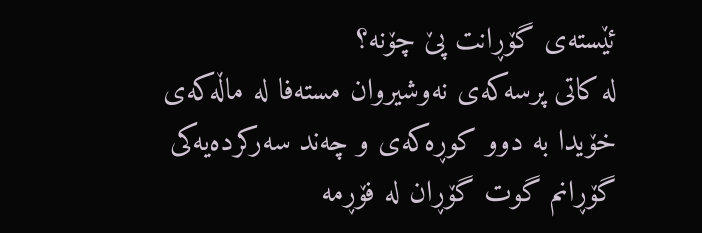ئێسته‌ی گۆڕانت پێ چۆنه‌؟
له‌ كاتی پرسه‌كه‌ی نه‌وشیروان مسته‌فا له‌ ماڵه‌كه‌ی خۆیدا به‌ دوو كوڕه‌كه‌ی و چه‌ند سه‌ركرده‌یه‌كی گۆڕانم گوت گۆڕان له‌ فۆڕمه‌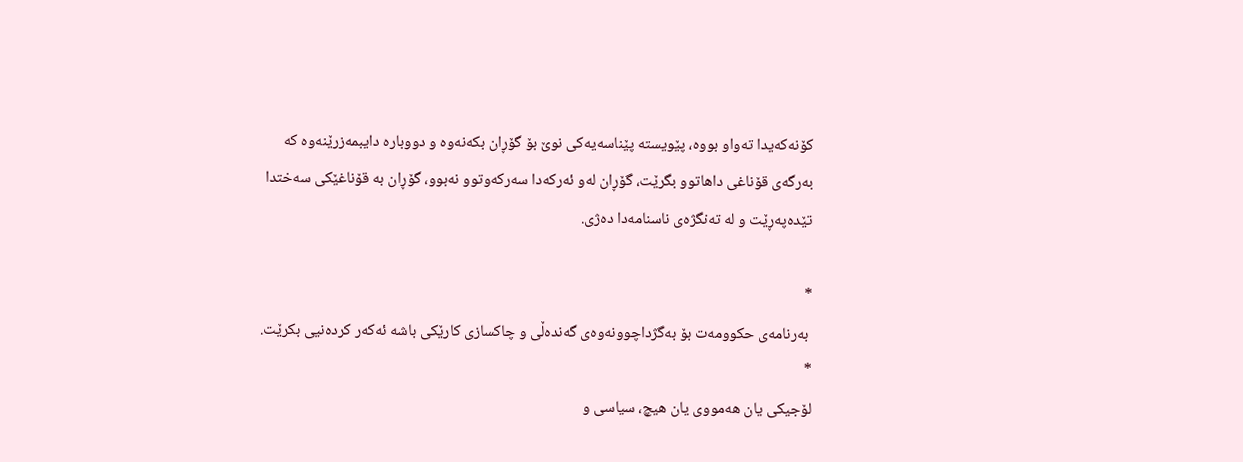كۆنه‌كه‌یدا ته‌واو بووه‌، پێویسته‌ پێناسه‌یه‌كی نوێ بۆ گۆڕان بكه‌نه‌وه‌ و دووباره‌ دایبمه‌زرێنه‌وه‌ كه‌ به‌رگه‌ی قۆناغی داهاتوو بگرێت، گۆڕان له‌و ئه‌ركه‌دا سه‌ركه‌وتوو نه‌بوو، گۆڕان به‌ قۆناغێكی سه‌ختدا تێده‌په‌ڕێت و له‌ ته‌نگژه‌ی ناسنامه‌دا ده‌ژی.

*
 به‌رنامه‌ی حكوومه‌ت بۆ به‌گژداچوونه‌وه‌ی گه‌نده‌ڵی و چاكسازی كارێكی باشه‌ ئه‌كه‌ر كرده‌نیی بكرێت.
*
لۆجیكی یان هه‌مووی یان هیچ، سیاسی و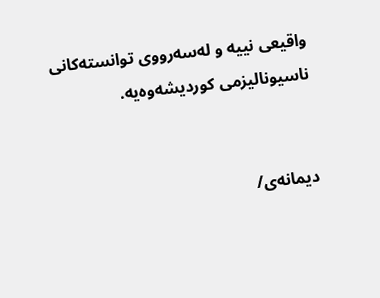واقیعی نییه‌ و له‌سه‌رووی توانسته‌كانی ناسیونالیزمی كوردیشه‌وه‌یه‌.


دیمانه‌ی/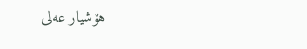هۆشیار عه‌لی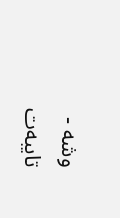وشە - تایبه‌ت